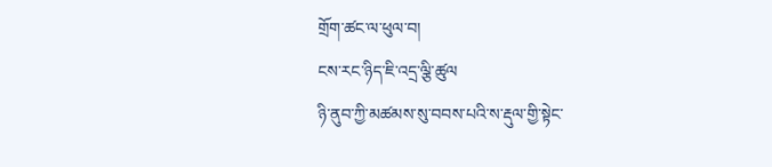གྲོག་ཚང་ལ་ཕུལ་བ།
ངས་རང་ཉིད་ཇི་འདྲ་ལྕི་ཚུལ
ཉི་ནུབ་ཀྱི་མཚམས་སུ་བབས་པའི་ས་རྡུལ་གྱི་སྟེང་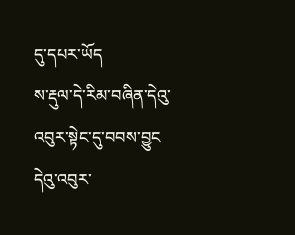དུ་དཔར་ཡོད
ས་རྡུལ་དེ་རིམ་བཞིན་དེའུ་འབུར་སྟེང་དུ་བབས་བྱུང
དེའུ་འབུར་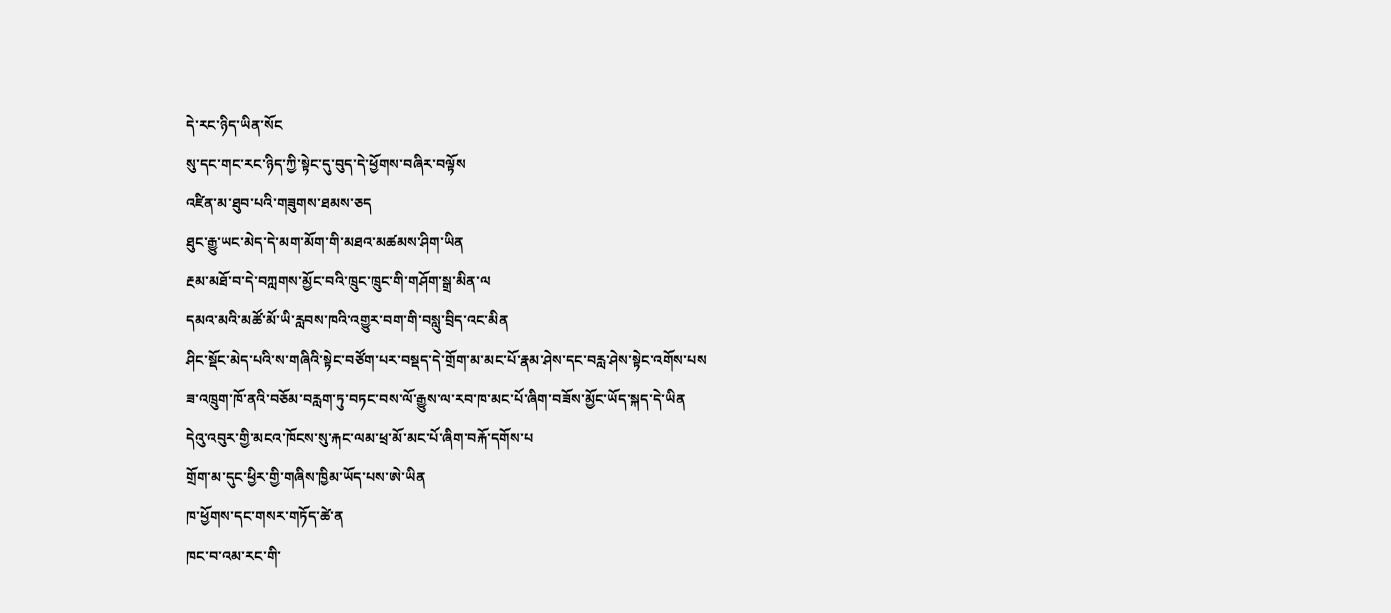དེ་རང་ཉིད་ཡིན་སོང
སུ་དང་གང་རང་ཉིད་ཀྱི་སྟེང་དུ་བུད་དེ་ཕྱོགས་བཞིར་བལྟོས
འཛིན་མ་ཐུབ་པའི་གཟུགས་ཐམས་ཅད
ཐུང་རྒྱུ་ཡང་མེད་དེ་མག་མོག་གི་མཐའ་མཚམས་ཤིག་ཡིན
རྔམ་མཐོ་བ་དེ་བཀླགས་མྱོང་བའི་ཁྲུང་ཁྲུང་གི་གཤོག་སྒྲ་མིན་ལ
དམའ་མའི་མཚོ་མོ་ཡི་རླབས་ཁའི་འགྱུར་བག་གི་བསླུ་བྲིད་འང་མིན
ཤིང་སྡོང་མེད་པའི་ས་གཞིའི་སྟེང་བཙོག་པར་བསྡད་དེ་གྲོག་མ་མང་པོ་རྣམ་ཤེས་དང་བརླ་ཤེས་སྟེང་འགོས་པས
ཟ་འཁྲུག་ཁོ་ནའི་བཅོམ་བརླག་ཏུ་བཏང་བས་ལོ་རྒྱུས་ལ་རབ་ཁ་མང་པོ་ཞིག་བཟོས་མྱོང་ཡོད་སྐད་དེ་ཡིན
དེའུ་འབུར་གྱི་མངའ་ཁོངས་སུ་རྐང་ལམ་ཕྲ་མོ་མང་པོ་ཞིག་བརྐོ་དགོས་པ
གྲོག་མ་དུང་ཕྱིར་གྱི་གཞིས་ཁྱིམ་ཡོད་པས་ཨེ་ཡིན
ཁ་ཕྱོགས་དང་གསར་གཏོད་ཚེ་ན
ཁང་བ་འམ་རང་གི་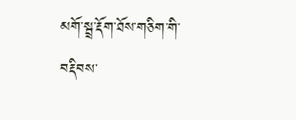མགོ་སྦྲ་རྡོག་ཐོས་གཅིག་གི་བརྡིབས་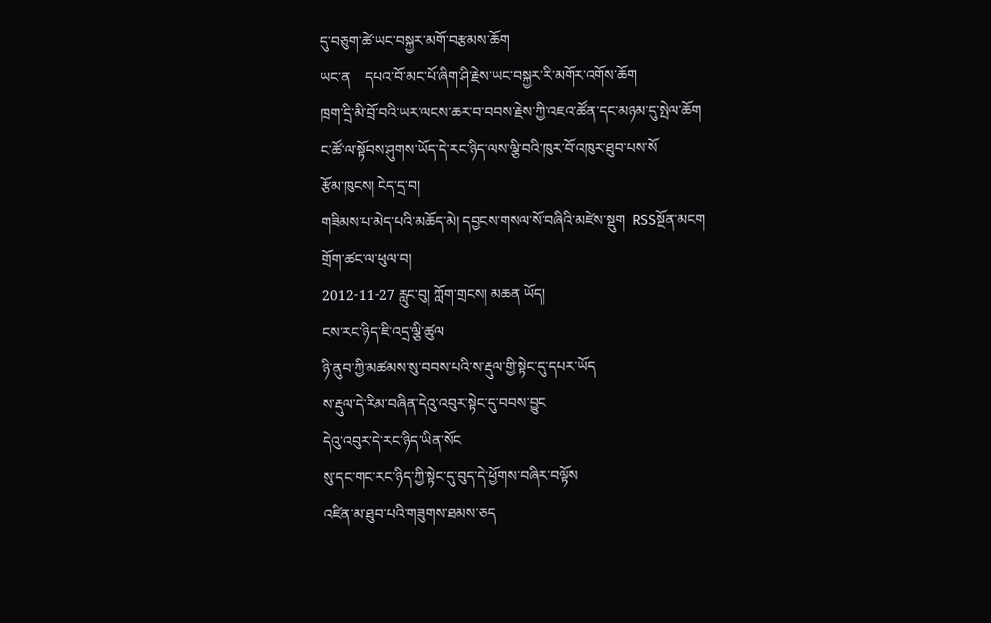དུ་བཅུག་ཚེ་ཡང་བསྐྱར་མགོ་བརྩམས་ཆོག
ཡང་ན    དཔའ་བོ་མང་པོ་ཞིག་ཤི་རྗེས་ཡང་བསྐྱར་རི་མགོར་འགོས་ཆོག
ཁྲག་དྲི་མི་བྲོ་བའི་ཡར་ལངས་ཆར་བ་བབས་རྗེས་ཀྱི་འཇའ་ཚོན་དང་མཉམ་དུ་སྤེལ་ཆོག
ང་ཚོ་ལ་སྟོབས་ཤུགས་ཡོད་དེ་རང་ཉིད་ལས་ལྕི་བའི་ཁུར་བོ་འཁུར་ཐུབ་པས་སོ
རྩོམ་ཁུངས། ངེད་དྲ་བ།
གཟིམས་པ་མེད་པའི་མཆོད་མེ། དབྱངས་གསལ་སོ་བཞིའི་མཛེས་སྡུག  RSSསྔོན་མངག
གྲོག་ཚང་ལ་ཕུལ་བ།
2012-11-27 རླུང་བུ། ཀློག་གྲངས། མཆན ཡོད།
ངས་རང་ཉིད་ཇི་འདྲ་ལྕི་ཚུལ
ཉི་ནུབ་ཀྱི་མཚམས་སུ་བབས་པའི་ས་རྡུལ་གྱི་སྟེང་དུ་དཔར་ཡོད
ས་རྡུལ་དེ་རིམ་བཞིན་དེའུ་འབུར་སྟེང་དུ་བབས་བྱུང
དེའུ་འབུར་དེ་རང་ཉིད་ཡིན་སོང
སུ་དང་གང་རང་ཉིད་ཀྱི་སྟེང་དུ་བུད་དེ་ཕྱོགས་བཞིར་བལྟོས
འཛིན་མ་ཐུབ་པའི་གཟུགས་ཐམས་ཅད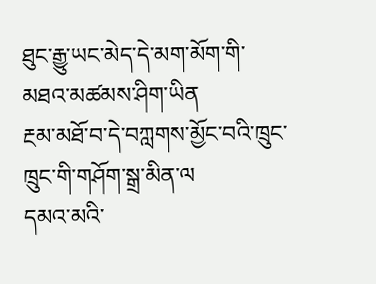ཐུང་རྒྱུ་ཡང་མེད་དེ་མག་མོག་གི་མཐའ་མཚམས་ཤིག་ཡིན
རྔམ་མཐོ་བ་དེ་བཀླགས་མྱོང་བའི་ཁྲུང་ཁྲུང་གི་གཤོག་སྒྲ་མིན་ལ
དམའ་མའི་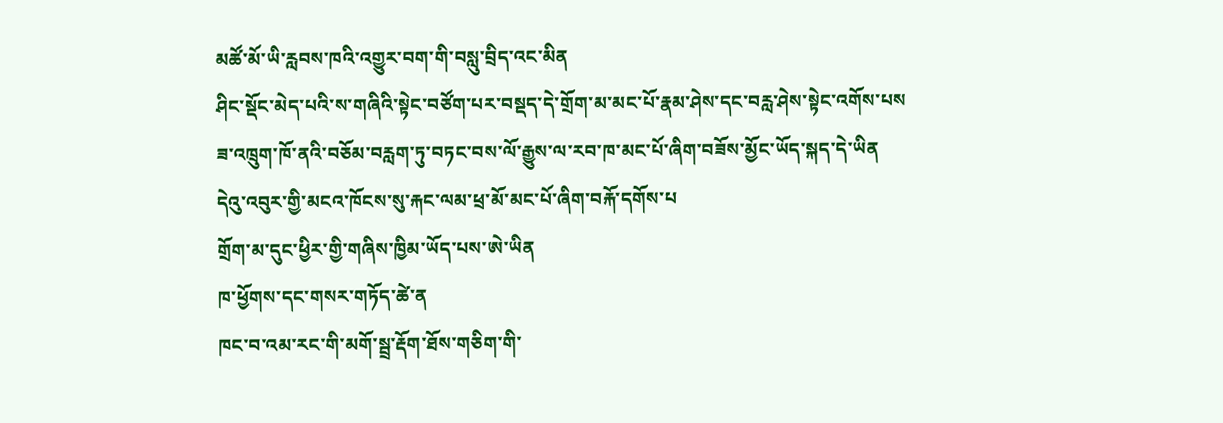མཚོ་མོ་ཡི་རླབས་ཁའི་འགྱུར་བག་གི་བསླུ་བྲིད་འང་མིན
ཤིང་སྡོང་མེད་པའི་ས་གཞིའི་སྟེང་བཙོག་པར་བསྡད་དེ་གྲོག་མ་མང་པོ་རྣམ་ཤེས་དང་བརླ་ཤེས་སྟེང་འགོས་པས
ཟ་འཁྲུག་ཁོ་ནའི་བཅོམ་བརླག་ཏུ་བཏང་བས་ལོ་རྒྱུས་ལ་རབ་ཁ་མང་པོ་ཞིག་བཟོས་མྱོང་ཡོད་སྐད་དེ་ཡིན
དེའུ་འབུར་གྱི་མངའ་ཁོངས་སུ་རྐང་ལམ་ཕྲ་མོ་མང་པོ་ཞིག་བརྐོ་དགོས་པ
གྲོག་མ་དུང་ཕྱིར་གྱི་གཞིས་ཁྱིམ་ཡོད་པས་ཨེ་ཡིན
ཁ་ཕྱོགས་དང་གསར་གཏོད་ཚེ་ན
ཁང་བ་འམ་རང་གི་མགོ་སྦྲ་རྡོག་ཐོས་གཅིག་གི་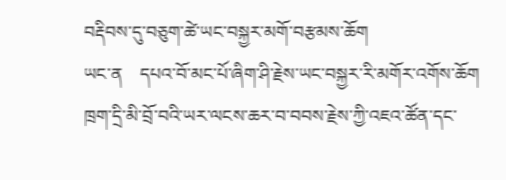བརྡིབས་དུ་བཅུག་ཚེ་ཡང་བསྐྱར་མགོ་བརྩམས་ཆོག
ཡང་ན    དཔའ་བོ་མང་པོ་ཞིག་ཤི་རྗེས་ཡང་བསྐྱར་རི་མགོར་འགོས་ཆོག
ཁྲག་དྲི་མི་བྲོ་བའི་ཡར་ལངས་ཆར་བ་བབས་རྗེས་ཀྱི་འཇའ་ཚོན་དང་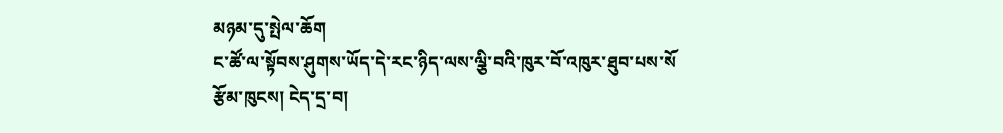མཉམ་དུ་སྤེལ་ཆོག
ང་ཚོ་ལ་སྟོབས་ཤུགས་ཡོད་དེ་རང་ཉིད་ལས་ལྕི་བའི་ཁུར་བོ་འཁུར་ཐུབ་པས་སོ
རྩོམ་ཁུངས། ངེད་དྲ་བ།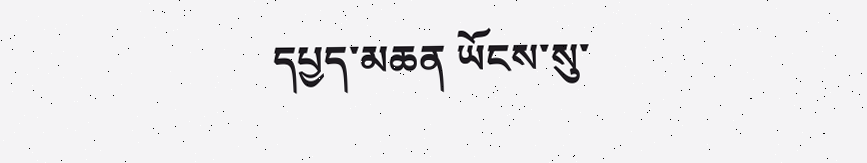དཔྱད་མཆན ཡོངས་སུ་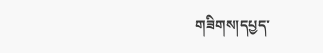གཟིགས།དཔྱད་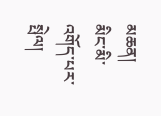མཆན།
མིང་མི་འགོད་པར་སྤེལ།